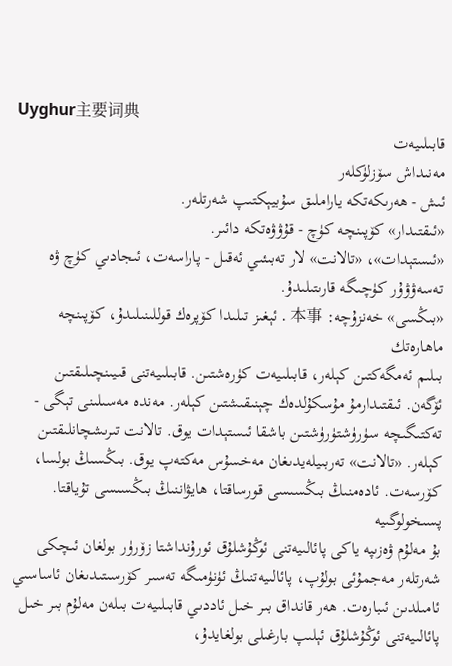Uyghur主要词典
قابىلىيەت
مەنىداش سۆزلۈكلەر
ئىش - ھەرىكەتكە ياراملىق سۇبيېكتىپ شەرتلەر.
«ئىقتىدار» كۆپىنچە كۈچ - قۇۋۋەتكە دائىر.
«ئىستېدات»، «تالانت» لار تەبىئىي ئەقىل - پاراسەت، ئىجادىي كۈچ ۋە تەسەۋۋۇر كۈچىگە قارىتىلىدۇ.
«بىڭسى» خەنزۇچە: 本事 . ئېغىز تىلىدا كۆپرەك قوللىنىلىدۇ، كۆپىنچە ماھارەتك
بىلىم ئەمگەكتىن كېلەر، قابىلىيەت كۈرەشتىن. قابىلىيەتنى قىيىنچىلىقتىن ئۆگەن. ئىقتىدارمۇ مۇسكۇلدەك چېنىقىشتىن كېلەر. مەندە مەسىلىنى تېگى - تەكتىگىچە سۈرۈشتۈرۈشتىن باشقا ئىستېدات يوق. تالانت تىرىشچانلىقتىن كېلەر. «تالانت» تەربىيلەيدىغان مەخسۇس مەكتەپ يوق. بىڭسىڭ بولسا، كۆرسەت. ئادەمنىڭ بىڭسىسى قورساقتا، ھايۋاننىڭ بىڭسىسى تۇياقتا.
پسىخولوگىيە
بۇ مەلۇم ۋەزىپە ياكى پائالىيەتنى ئوڭۇشلۇق ئورۇنداشتا زۆرۈر بولغان ئىچكى شەرتلەر مەجمۇئى بولۇپ، پائالىيەتنىڭ ئۈنۈمىگە تەسىر كۆرسىتىدىغان ئاساسىي ئامىلدىن ئىبارەت. ھەر قانداق بىر خىل ئاددىي قابىلىيەت بىلەن مەلۇم بىر خىل پائالىيەتنى ئوڭۇشلۇق ئېلىپ بارغىلى بولغايدۇ،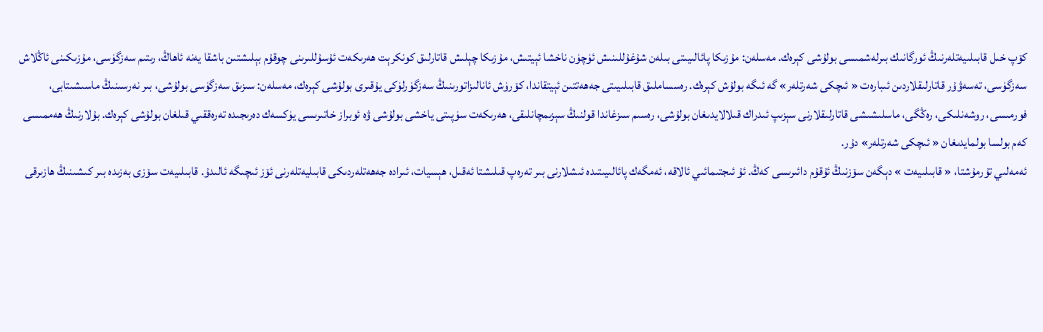كۆپ خىل قابىلىيەتلەرنىڭ ئورگانىك بىرلەشمىسى بولۇشى كېرەك. مەسلەن: مۇزىكا پائالىيىتى بىلەن شۇغۇللىنىش ئۈچۈن ناخشا ئېيتىش، مۇزىكا چېلىش قاتارلىق كونكرېت ھەرىكەت ئۇسۇللىرىنى چوقۇم بېلىشتىن باشقا يەنە ئاھاڭ، رىتىم سەزگۈسى، مۇزىكىنى ئاڭلاش سەزگۈسى، تەسەۋۇر قاتارلىقلاردىن ئىبارەت « ئىچكى شەرتلەر» گە ئىگە بولۇش كېرەك. رەسساملىق قابىلىيىتى جەھەتتىن ئېيتقاندا، كۆرۈش ئانالىزاتورىنىڭ سەزگۈرلۈكى يۇقىرى بولۇشى كېرەك، مەسلەن: سىزىق سەزگۈسى بولۇشى، بىر نەرسىنىڭ ماسىشىتابى، فورمىسى، روشەنلىكى، رەڭگى، ماسلىشىشى قاتارلىقلارنى سېزىپ ئىدراك قىلالايدىغان بولۇشى، رەسىم سىزغاندا قولنىڭ سېزىمچانلىقى، ھەرىكەت سۈپىتى ياخشى بولۇشى ۋە ئوبراز خاتىرىسى يۈكسەك دەرىجىدە تەرەققىي قىلغان بولۇشى كېرەك. بۇلارنىڭ ھەممىسى كەم بولسا بولمايدىغان « ئىچكى شەرتلەر» دۇر.
ئەمەلىي تۇرمۇشتا، « قابىلىيەت » دېگەن سۆزنىڭ ئۇقۇم دائىرىسى كەڭ. ئۇ ئىجتىمائىي ئالاقە، ئەمگەك پائالىيىتىدە ئىشلارنى بىر تەرەپ قىلىشتا ئەقىل، ھېسيات، ئىرادە جەھەتلەردىكى قابىليەتلەرنى ئۆز ئىچىگە ئالىدۇ. قابىلىيەت سۆزى بەزىدە بىر كىشىنىڭ ھازىرقى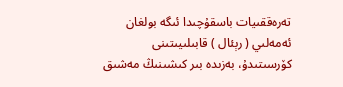تەرەققىيات باسقۇچىدا ئىگە بولغان ئەمەلىي ( رېئال ) قابىلىيىتىنى كۆرسىتىدۇ، بەزىدە بىر كىشىنىڭ مەشىق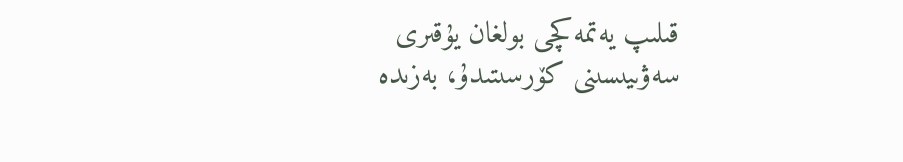قىلىپ يەتمەكچى بولغان يۇقىرى سەۋىيىسىنى كۆرسىتىدۇ، بەزىدە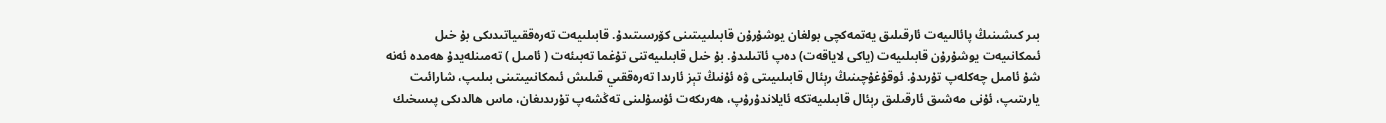بىر كىشىنىڭ پائالىيەت ئارقىلىق يەتمەكچى بولغان يوشۇرۇن قابىلىيىتىنى كۆرسىتىدۇ. قابىلىيەت تەرەققىياتىدىكى بۇ خىل ئىمكانىيەت يوشۇرۇن قابىلىيەت (ياكى لاياقەت) دەپ ئاتىلىدۇ. بۇ خىل قابىلىيەتنى تۇغما تەبىئەت ( ئامىل ) تەمىنلەيدۇ ھەمدە ئەنە شۇ ئامىل چەكلەپ تۇرىدۇ. ئوقۇغۇچىنىڭ رېئال قابىلىيىتى ۋە ئۇنىڭ تېز ئارىدا تەرەققىي قىلىش ئىمكانىيىتىنى بىلىپ، شارائىت يارىتىپ، ئۇنى مەشىق ئارقىلىق رېئال قابىلىيەتكە ئايلاندۇرۇپ، ھەرىكەت ئۇسۇلىنى تەڭشەپ تۇرىدىغان، ماس ھالدىكى پىسخىك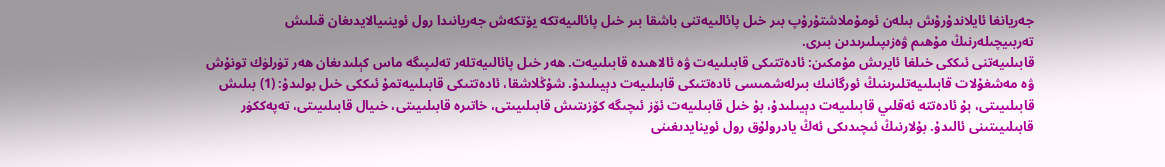جەريانغا ئايلاندۇرۇش بىلەن ئومۇملاشتۇرۇپ بىر خىل پائالىيەتنى باشقا بىر خىل پائالىيەتكە يۆتكەش جەريانىدا رول ئوينىيالايدىغان قىلىش تەربىيچىلەرنىڭ مۇھىم ۋەزىپىلىرىدىن بىرى.
قابىلىيەتنى ئىككى خىلغا ئايرىش مۇمكىن: ئادەتتىكى قابىلىيەت ۋە ئالاھىدە قابىلىيەت. ھەر خىل پائالىيەتلەر تەلىپىگە ماس كېلىدىغان ھەر تۈرلۈك تونۇش ۋە مەشغۇلات قابىلىيەتلىرىنىڭ ئورگانىك بىرلەشمىسى ئادەتتىكى قابىلىيەت دېيىلىدۇ. شۇڭلاشقا، ئادەتتىكى قابىلىيەتمۇ ئىككى خىل بولىدۇ: (1) بىلىش قابىلىيىتى، بۇ ئادەتتە ئەقلىي قابىلىيەت دېيىلىدۇ، بۇ خىل قابىلىيەت ئۆز ئىچىگە كۆزىتىش قابىلىيىتى، خاتىرە قابىلىيىتى، خىيال قابىلىيىتى، تەپەككۈر قابىلىيىتىنى ئالىدۇ. بۇلارنىڭ ئىچىدىكى ئەڭ يادرولۇق رول ئوينايدىغىنى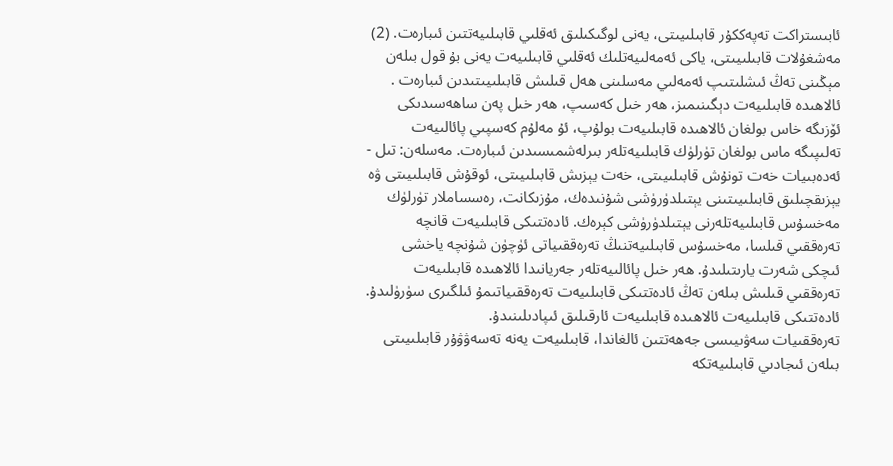ئابىستراكت تەپەككۇر قابىلىيىتى، يەنى لوگىكىلىق ئەقلىي قابىلىيەتتىن ئىبارەت. (2) مەشغۇلات قابىلىيىتى، ياكى ئەمەلىيەتلىك ئەقلىي قابىلىيەت يەنى بۇ قول بىلەن مېڭىنى تەڭ ئىشلىتىپ ئەمەلىي مەسلىنى ھەل قىلىش قابىلىيىتىدىن ئىبارەت .
ئالاھىدە قابىلىيەت دېگىنىمىز، ھەر خىل كەسىپ، ھەر خىل پەن ساھەسىدىكى ئۆزىگە خاس بولغان ئالاھىدە قابىلىيەت بولۇپ، ئۇ مەلۇم كەسپىي پائالىيەت تەلىپىگە ماس بولغان تۈرلۈك قابىلىيەتلەر بىرلەشمىسىدىن ئىبارەت. مەسلەن: تىل - ئەدەبىيات خەت تونۇش قابىلىيىتى، خەت يېزىش قابىلىيىتى، ئوقۇش قابىلىيىتى ۋە يېزىقچىلىق قابىلىيىتىنى يېتىلدۈرۈشى شۇنىدەك، مۇزىكانت، رەسساملار تۈرلۈك مەخسۇس قابىلىيەتلەرنى يېتىلدۈرۈشى كېرەك. ئادەتتىكى قابىلىيەت قانچە تەرەققىي قىلسا، مەخسۇس قابىلىيەتنىڭ تەرەققىياتى ئۈچۈن شۇنچە ياخشى ئىچكى شەرت يارىتىلىدۇ. ھەر خىل پائالىيەتلەر جەريانىدا ئالاھىدە قابىلىيەت تەرەققىي قىلىش بىلەن تەڭ ئادەتتىكى قابىلىيەت تەرەققىياتىمۇ ئىلگىرى سۈرۈلىدۇ. ئادەتتىكى قابىلىيەت ئالاھىدە قابىلىيەت ئارقىلىق ئىپادىلىنىدۇ.
تەرەققىيات سەۋىيىسى جەھەتتىن ئالغاندا، قابىلىيەت يەنە تەسەۋۋۇر قابىلىيىتى بىلەن ئىجادىي قابىلىيەتكە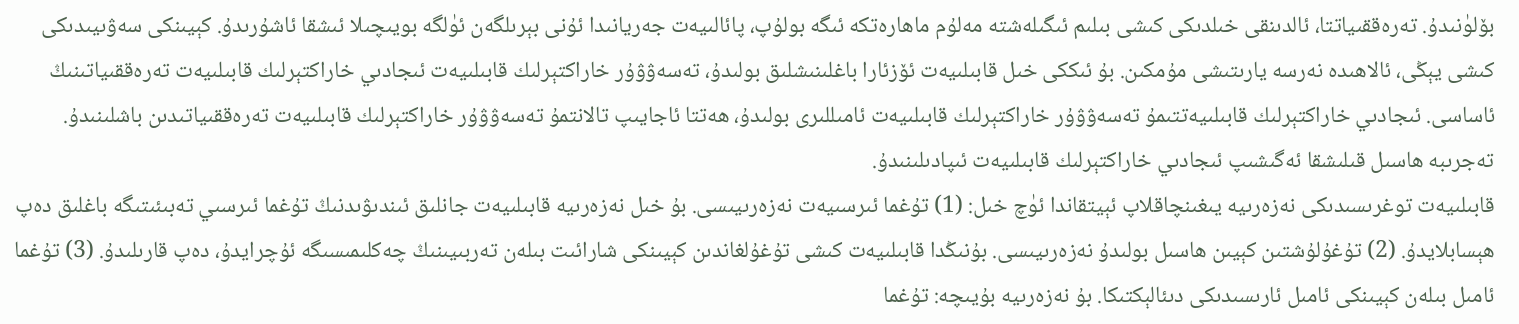بۆلۈنىدۇ. تەرەققىياتتا، ئالدىنقى خىلدىكى كىشى بىلىم ئىگىلەشتە مەلۇم ماھارەتكە ئىگە بولۇپ، پائالىيەت جەريانىدا ئۇنى بېرىلگەن ئۈلگە بويىچىلا ئىشقا ئاشۇرىدۇ. كېيىنكى سەۋىيىدىكى كىشى يېڭى، ئالاھىدە نەرسە يارىتىشى مۇمكىن. بۇ ئىككى خىل قابىلىيەت ئۆزئارا باغلىنىشلىق بولىدۇ، تەسەۋۋۇر خاراكتېرلىك قابىلىيەت ئىجادىي خاراكتېرلىك قابىلىيەت تەرەققىياتىنىڭ ئاساسى. ئىجادىي خاراكتېرلىك قابىلىيەتتىمۇ تەسەۋۋۇر خاراكتېرلىك قابىلىيەت ئامىللىرى بولىدۇ، ھەتتا ئاجايىپ تالانتمۇ تەسەۋۋۇر خاراكتېرلىك قابىلىيەت تەرەققىياتىدىن باشلىنىدۇ. تەجرىبە ھاسىل قىلىشقا ئەگىشىپ ئىجادىي خاراكتېرلىك قابىلىيەت ئىپادىلىنىدۇ.
قابىلىيەت توغرىسىدىكى نەزەرىيە يىغىنچاقلاپ ئېيتقاندا ئۈچ خىل: (1) تۇغما ئىرسىيەت نەزەرىيىسى. بۇ خىل نەزەرىيە قابىلىيەت جانلىق ئىندىۋىدنىڭ تۇغما ئىرسىي تەبىئىتىگە باغلىق دەپ ھېسابلايدۇ. (2) تۇغۇلۇشتىن كېيىن ھاسىل بولىدۇ نەزەرىيىسى. بۇنىڭدا قابىلىيەت كىشى تۇغۇلغاندىن كېيىنكى شارائىت بىلەن تەربىيىنىڭ چەكلىمىسىگە ئۇچرايدۇ، دەپ قارىلىدۇ. (3) تۇغما ئامىل بىلەن كېيىنكى ئامىل ئارىسىدىكى دىئالېكتىكا. بۇ نەزەرىيە بۇيىچە: تۇغما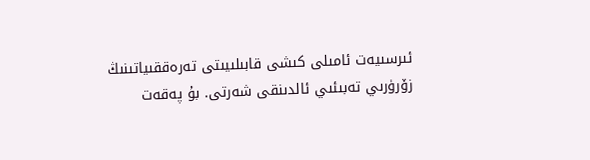ئىرسىيەت ئامىلى كىشى قابىلىيىتى تەرەققىياتىنىڭ زۆرۈرىي تەبىئىي ئالدىنقى شەرتى. بۇ پەقەت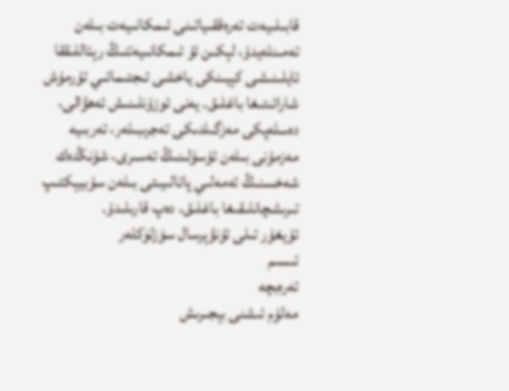قابىلىيەت تەرەققىياتىنى ئىمكانىيەت بىلەن تەمىنلەيدۇ، لېكىن ئۇ ئىمكانىيەتنىڭ رېئاللىققا ئايلىنىشى كېيىنكى ياخشى ئىجتىمائىي تۇرمۇش شارائىتىغا باغلىق. يەنى ئوزۇنلىنىش ئەھۋالى، دەسلەپكى مەزگىلدىكى تەجرىبىلەر، تەربىيە مەزمۇنى بىلەن ئۇسۇلىنىڭ تەسىرى، شۇنڭدەك شەخسنىڭ ئەمەلىي پائالىيىتى بىلەن سۇبيېكتىپ تىرىشچانلىقىغا باغلىق، دەپ قارىلىدۇ.
ئۇيغۇر تىلى ئۇنۋېرسال سۆزلۈكلەر
ئىسىم
ئەرەبچە
مەلۇم ئىشنى بېجىرىش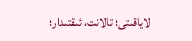لاياقىتى؛ تالانت، ئىقتىدار؛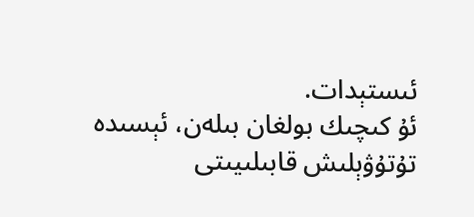ئىستېدات.
ئۇ كىچىك بولغان بىلەن، ئېسىدە تۇتۇۋېلىش قابىلىيىتى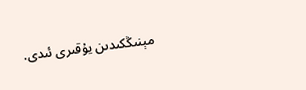مېنىڭكىدىن يۇقىرى ئىدى.